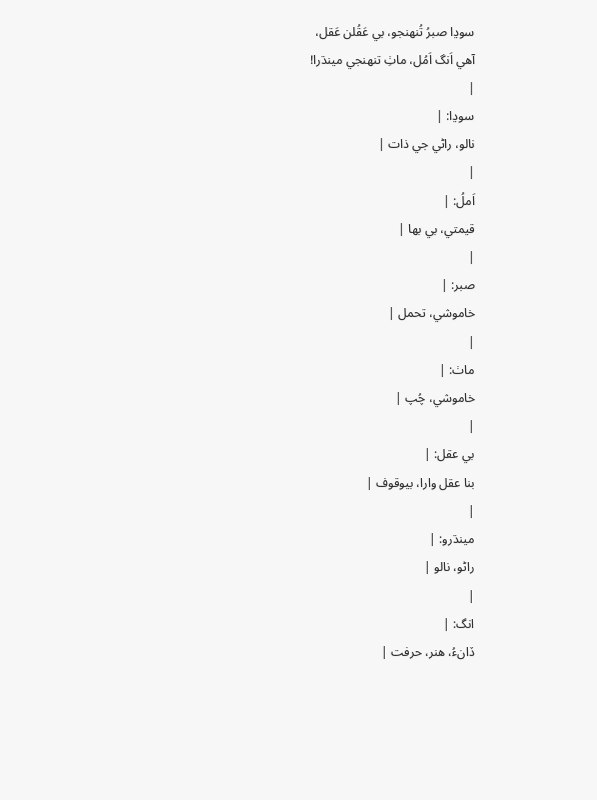سوڍا صبرُ تُنهنجو، بي عَقُلن عَقل،
آهي اَنگ اَمُل، ماٺِ تنهنجي مينڌرا!
|
سوڍا: |
نالو، راڻي جي ذات |
|
اَملُ: |
قيمتي، بي بها |
|
صبر: |
خاموشي، تحمل |
|
ماٺ: |
خاموشي، چُپ |
|
بي عقل: |
بنا عقل وارا، بيوقوف |
|
مينڌرو: |
راڻو، نالو |
|
انگ: |
ڏانءُ، هنر، حرفت |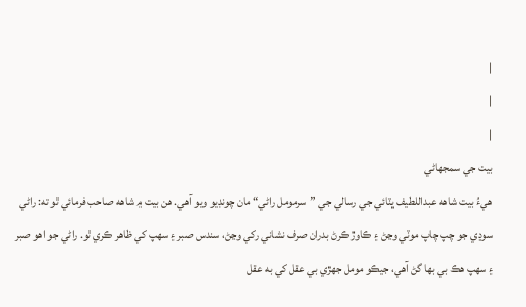|
|
|
بيت جي سمجهاڻي
هيءُ بيت شاهه عبداللطيف ڀٽائي جي رسالي جي ”سرمومل راڻي“ مان چونڊيو ويو آهي. هن بيت ۾ شاهه صاحب فرمائي ٿو ته: راڻي سوڍي جو چپ چاپ موٽي وڃڻ ۽ ڪاوڙ ڪرڻ بدران صرف نشاني رکي وڃڻ، سندس صبر ۽ سهپ کي ظاهر ڪري ٿو. راڻي جو اهو صبر ۽ سهپ هڪ بي بها گڻ آهي، جيڪو مومل جهڙي بي عقل کي به عقل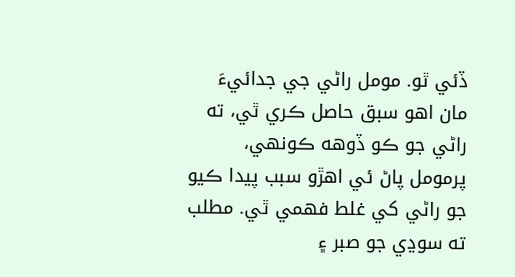ڏئي ٿو. مومل راڻي جي جدائيءَ مان اهو سبق حاصل ڪري ٿي، ته راڻي جو ڪو ڏوهه ڪونهي، پرمومل پاڻ ئي اهڙو سبب پيدا ڪيو جو راڻي کي غلط فهمي ٿي. مطلب ته سوڍي جو صبر ۽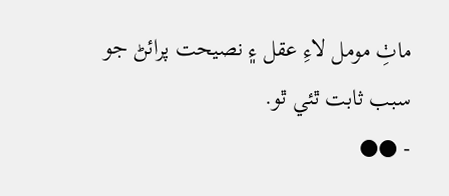ماٺِ مومل لاءِ عقل ۽ نصيحت پرائڻ جو سبب ثابت ٿئي ٿو.
- ●●